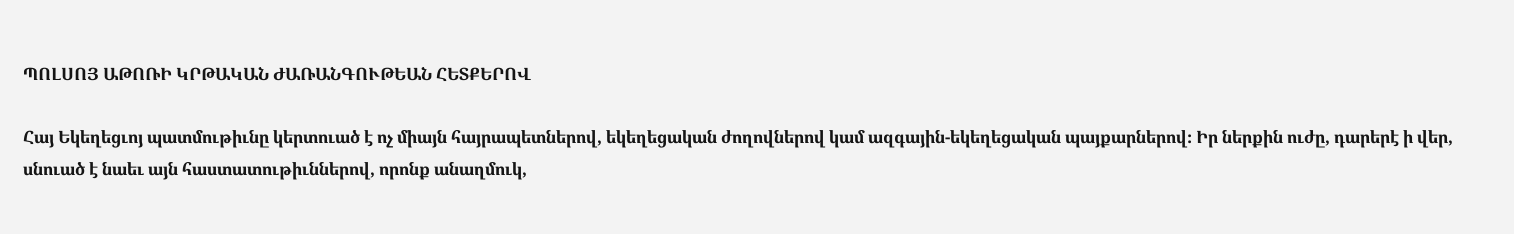ՊՈԼՍՈՅ ԱԹՈՌԻ ԿՐԹԱԿԱՆ ԺԱՌԱՆԳՈՒԹԵԱՆ ՀԵՏՔԵՐՈՎ

Հայ Եկեղեցւոյ պատմութիւնը կերտուած է ոչ միայն հայրապետներով, եկեղեցական ժողովներով կամ ազգային-եկեղեցական պայքարներով։ Իր ներքին ուժը, դարերէ ի վեր, սնուած է նաեւ այն հաստատութիւններով, որոնք անաղմուկ,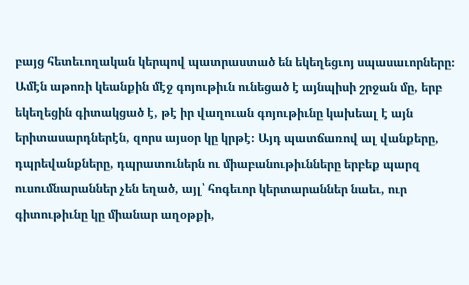բայց հետեւողական կերպով պատրաստած են եկեղեցւոյ սպասաւորները։ Ամէն աթոռի կեանքին մէջ գոյութիւն ունեցած է այնպիսի շրջան մը, երբ եկեղեցին գիտակցած է, թէ իր վաղուան գոյութիւնը կախեալ է այն երիտասարդներէն, զորս այսօր կը կրթէ։ Այդ պատճառով ալ վանքերը, դպրեվանքները, դպրատուներն ու միաբանութիւնները երբեք պարզ ուսումնարաններ չեն եղած, այլ՝ հոգեւոր կերտարաններ նաեւ, ուր գիտութիւնը կը միանար աղօթքի,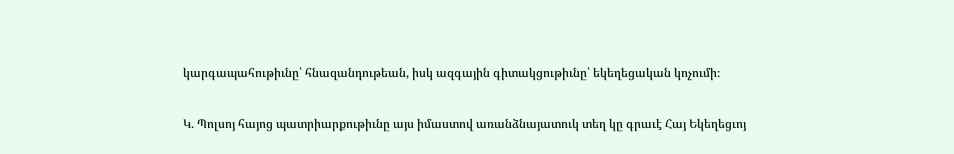կարգապահութիւնը՝ հնազանդութեան, իսկ ազգային գիտակցութիւնը՝ եկեղեցական կոչումի։

Կ. Պոլսոյ հայոց պատրիարքութիւնը այս իմաստով առանձնայատուկ տեղ կը գրաւէ Հայ Եկեղեցւոյ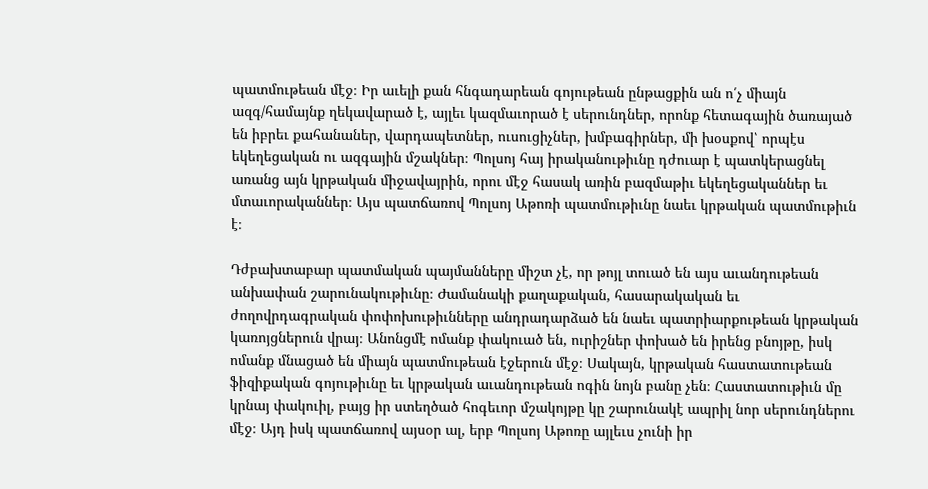պատմութեան մէջ։ Իր աւելի քան հնգադարեան գոյութեան ընթացքին ան ո՛չ միայն ազգ/համայնք ղեկավարած է, այլեւ կազմաւորած է սերունդներ, որոնք հետագային ծառայած են իբրեւ քահանաներ, վարդապետներ, ուսուցիչներ, խմբագիրներ, մի խօսքով՝ որպէս եկեղեցական ու ազգային մշակներ։ Պոլսոյ հայ իրականութիւնը դժուար է պատկերացնել առանց այն կրթական միջավայրին, որու մէջ հասակ առին բազմաթիւ եկեղեցականներ եւ մտաւորականներ։ Այս պատճառով Պոլսոյ Աթոռի պատմութիւնը նաեւ կրթական պատմութիւն է։

Դժբախտաբար պատմական պայմանները միշտ չէ, որ թոյլ տուած են այս աւանդութեան անխափան շարունակութիւնը։ Ժամանակի քաղաքական, հասարակական եւ ժողովրդագրական փոփոխութիւնները անդրադարձած են նաեւ պատրիարքութեան կրթական կառոյցներուն վրայ։ Անոնցմէ ոմանք փակուած են, ուրիշներ փոխած են իրենց բնոյթը, իսկ ոմանք մնացած են միայն պատմութեան էջերուն մէջ։ Սակայն, կրթական հաստատութեան ֆիզիքական գոյութիւնը եւ կրթական աւանդութեան ոգին նոյն բանը չեն։ Հաստատութիւն մը կրնայ փակուիլ, բայց իր ստեղծած հոգեւոր մշակոյթը կը շարունակէ ապրիլ նոր սերունդներու մէջ։ Այդ իսկ պատճառով այսօր ալ, երբ Պոլսոյ Աթոռը այլեւս չունի իր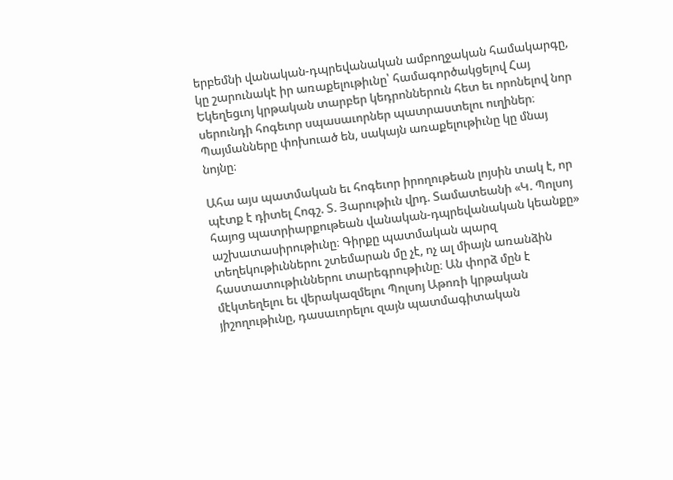երբեմնի վանական-դպրեվանական ամբողջական համակարգը, կը շարունակէ իր առաքելութիւնը՝ համագործակցելով Հայ Եկեղեցւոյ կրթական տարբեր կեդրոններուն հետ եւ որոնելով նոր սերունդի հոգեւոր սպասաւորներ պատրաստելու ուղիներ։ Պայմանները փոխուած են, սակայն առաքելութիւնը կը մնայ նոյնը։

Ահա այս պատմական եւ հոգեւոր իրողութեան լոյսին տակ է, որ պէտք է դիտել Հոգշ. Տ. Յարութիւն վրդ. Տամատեանի «Կ. Պոլսոյ հայոց պատրիարքութեան վանական-դպրեվանական կեանքը» աշխատասիրութիւնը։ Գիրքը պատմական պարզ տեղեկութիւններու շտեմարան մը չէ, ոչ ալ միայն առանձին հաստատութիւններու տարեգրութիւնը։ Ան փորձ մըն է մէկտեղելու եւ վերակազմելու Պոլսոյ Աթոռի կրթական յիշողութիւնը, դասաւորելու զայն պատմագիտական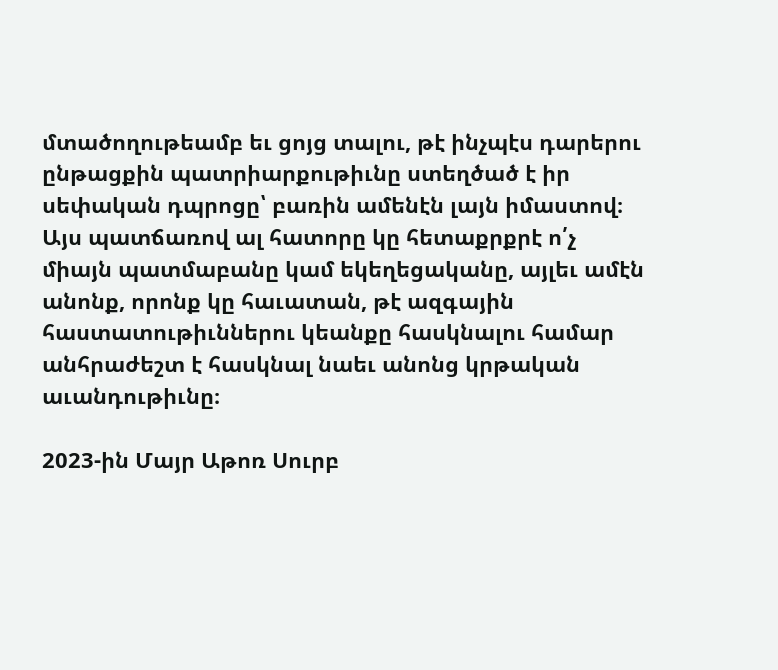մտածողութեամբ եւ ցոյց տալու, թէ ինչպէս դարերու ընթացքին պատրիարքութիւնը ստեղծած է իր սեփական դպրոցը՝ բառին ամենէն լայն իմաստով։ Այս պատճառով ալ հատորը կը հետաքրքրէ ո՛չ միայն պատմաբանը կամ եկեղեցականը, այլեւ ամէն անոնք, որոնք կը հաւատան, թէ ազգային հաստատութիւններու կեանքը հասկնալու համար անհրաժեշտ է հասկնալ նաեւ անոնց կրթական աւանդութիւնը։

2023-ին Մայր Աթոռ Սուրբ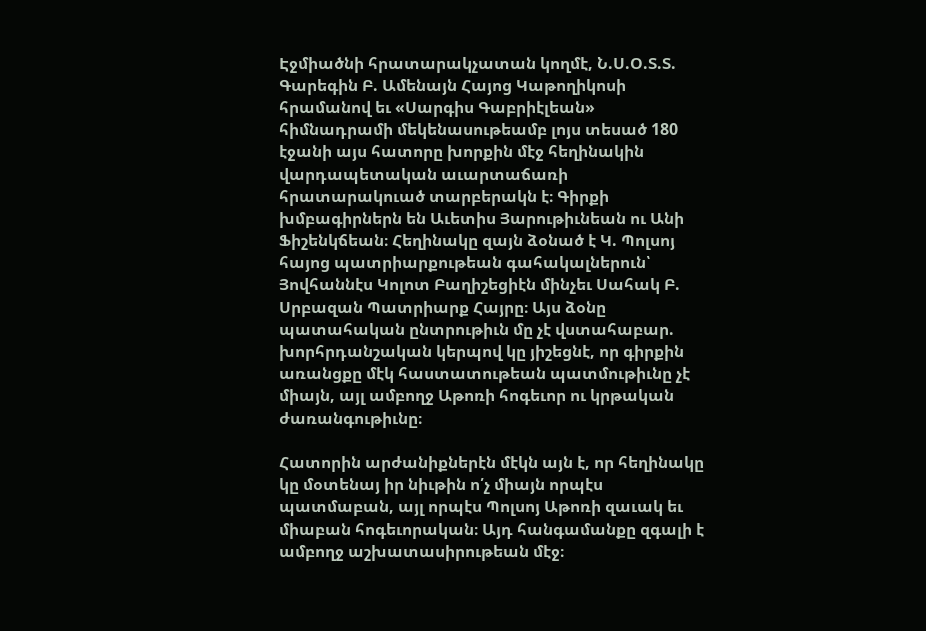Էջմիածնի հրատարակչատան կողմէ, Ն.Ս.Օ.Տ.Տ. Գարեգին Բ. Ամենայն Հայոց Կաթողիկոսի հրամանով եւ «Սարգիս Գաբրիէլեան» հիմնադրամի մեկենասութեամբ լոյս տեսած 180 էջանի այս հատորը խորքին մէջ հեղինակին վարդապետական աւարտաճառի հրատարակուած տարբերակն է։ Գիրքի խմբագիրներն են Աւետիս Յարութիւնեան ու Անի Ֆիշենկճեան։ Հեղինակը զայն ձօնած է Կ. Պոլսոյ հայոց պատրիարքութեան գահակալներուն՝ Յովհաննէս Կոլոտ Բաղիշեցիէն մինչեւ Սահակ Բ. Սրբազան Պատրիարք Հայրը։ Այս ձօնը պատահական ընտրութիւն մը չէ վստահաբար. խորհրդանշական կերպով կը յիշեցնէ, որ գիրքին առանցքը մէկ հաստատութեան պատմութիւնը չէ միայն, այլ ամբողջ Աթոռի հոգեւոր ու կրթական ժառանգութիւնը։

Հատորին արժանիքներէն մէկն այն է, որ հեղինակը կը մօտենայ իր նիւթին ո՛չ միայն որպէս պատմաբան, այլ որպէս Պոլսոյ Աթոռի զաւակ եւ միաբան հոգեւորական։ Այդ հանգամանքը զգալի է ամբողջ աշխատասիրութեան մէջ։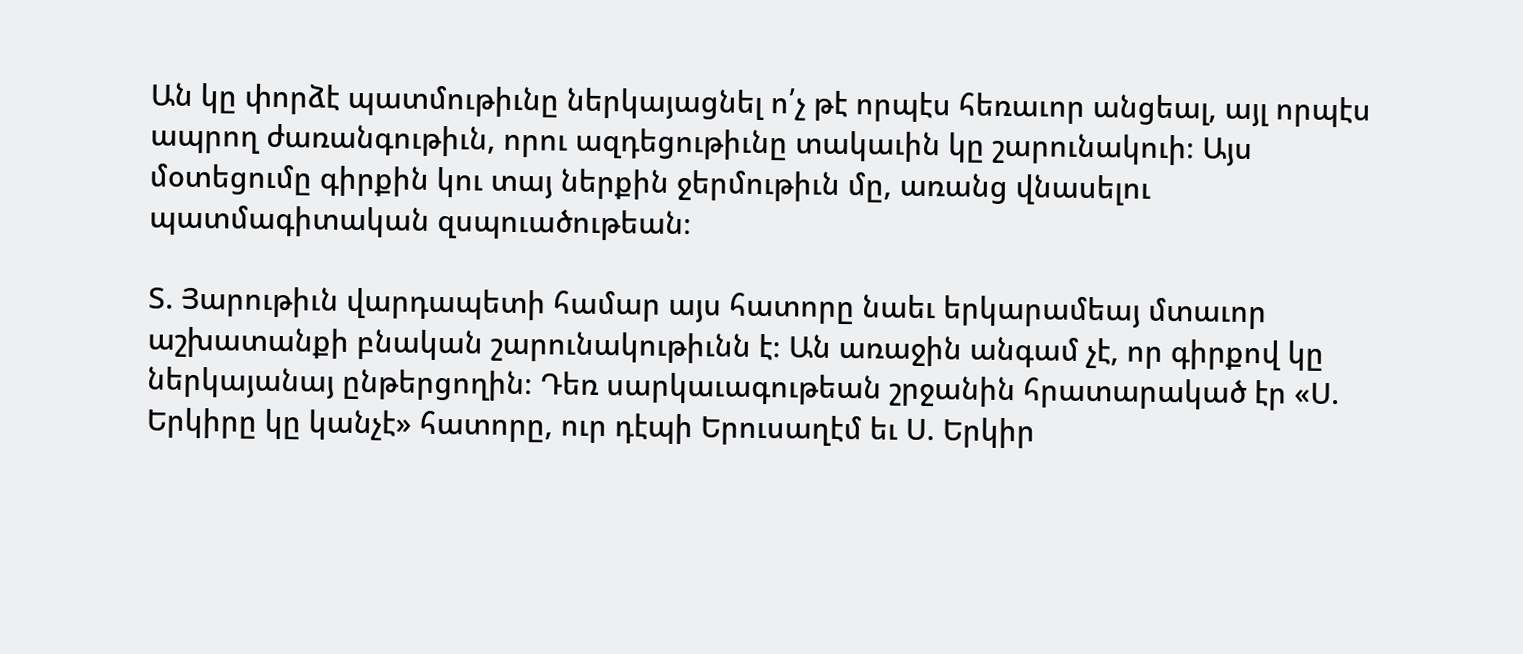Ան կը փորձէ պատմութիւնը ներկայացնել ո՛չ թէ որպէս հեռաւոր անցեալ, այլ որպէս ապրող ժառանգութիւն, որու ազդեցութիւնը տակաւին կը շարունակուի։ Այս մօտեցումը գիրքին կու տայ ներքին ջերմութիւն մը, առանց վնասելու պատմագիտական զսպուածութեան։

Տ. Յարութիւն վարդապետի համար այս հատորը նաեւ երկարամեայ մտաւոր աշխատանքի բնական շարունակութիւնն է։ Ան առաջին անգամ չէ, որ գիրքով կը ներկայանայ ընթերցողին։ Դեռ սարկաւագութեան շրջանին հրատարակած էր «Ս. Երկիրը կը կանչէ» հատորը, ուր դէպի Երուսաղէմ եւ Ս. Երկիր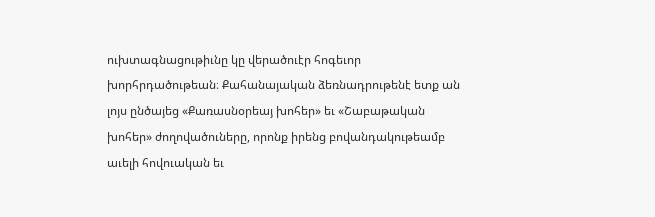ուխտագնացութիւնը կը վերածուէր հոգեւոր խորհրդածութեան։ Քահանայական ձեռնադրութենէ ետք ան լոյս ընծայեց «Քառասնօրեայ խոհեր» եւ «Շաբաթական խոհեր» ժողովածուները, որոնք իրենց բովանդակութեամբ աւելի հովուական եւ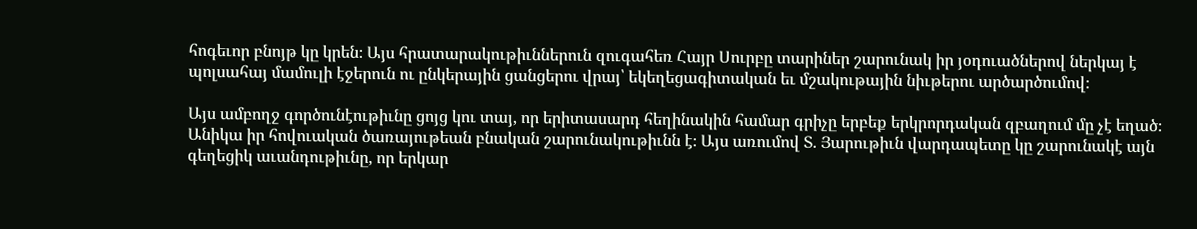հոգեւոր բնոյթ կը կրեն։ Այս հրատարակութիւններուն զուգահեռ Հայր Սուրբը տարիներ շարունակ իր յօդուածներով ներկայ է պոլսահայ մամուլի էջերուն ու ընկերային ցանցերու վրայ՝ եկեղեցագիտական եւ մշակութային նիւթերու արծարծումով։

Այս ամբողջ գործունէութիւնը ցոյց կու տայ, որ երիտասարդ հեղինակին համար գրիչը երբեք երկրորդական զբաղում մը չէ եղած։ Անիկա իր հովուական ծառայութեան բնական շարունակութիւնն է։ Այս առումով Տ. Յարութիւն վարդապետը կը շարունակէ այն գեղեցիկ աւանդութիւնը, որ երկար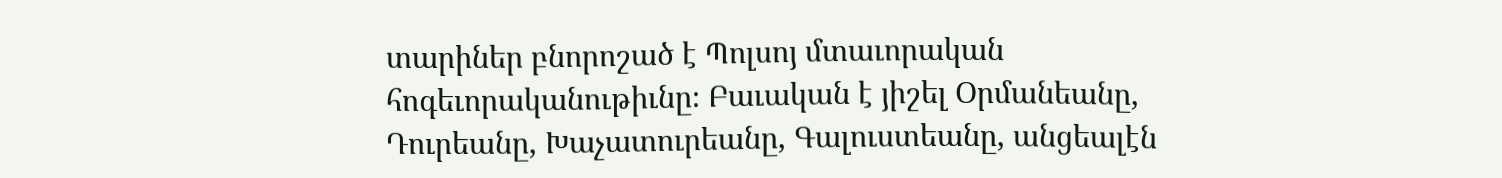տարիներ բնորոշած է Պոլսոյ մտաւորական հոգեւորականութիւնը։ Բաւական է յիշել Օրմանեանը, Դուրեանը, Խաչատուրեանը, Գալուստեանը, անցեալէն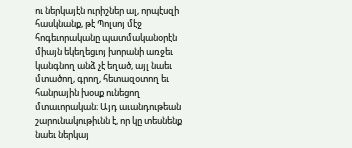ու ներկայէն ուրիշներ ալ, որպէսզի հասկնանք, թէ Պոլսոյ մէջ հոգեւորականը պատմականօրէն միայն եկեղեցւոյ խորանի առջեւ կանգնող անձ չէ եղած, այլ նաեւ մտածող, գրող, հետազօտող եւ հանրային խօսք ունեցող մտաւորական։ Այդ աւանդութեան շարունակութիւնն է, որ կը տեսնենք նաեւ ներկայ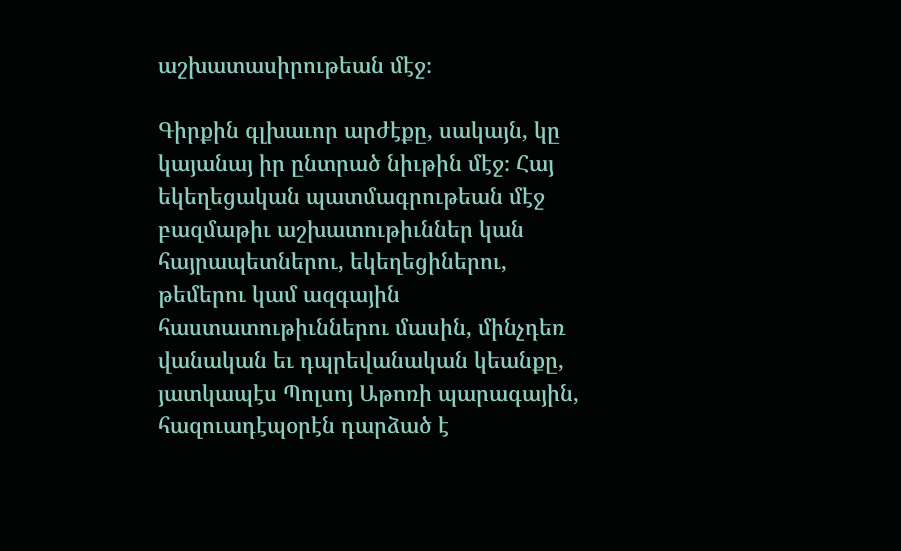աշխատասիրութեան մէջ։

Գիրքին գլխաւոր արժէքը, սակայն, կը կայանայ իր ընտրած նիւթին մէջ։ Հայ եկեղեցական պատմագրութեան մէջ բազմաթիւ աշխատութիւններ կան հայրապետներու, եկեղեցիներու, թեմերու կամ ազգային հաստատութիւններու մասին, մինչդեռ վանական եւ դպրեվանական կեանքը, յատկապէս Պոլսոյ Աթոռի պարագային, հազուադէպօրէն դարձած է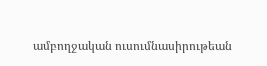ամբողջական ուսումնասիրութեան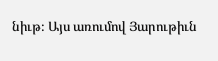նիւթ։ Այս առումով Յարութիւն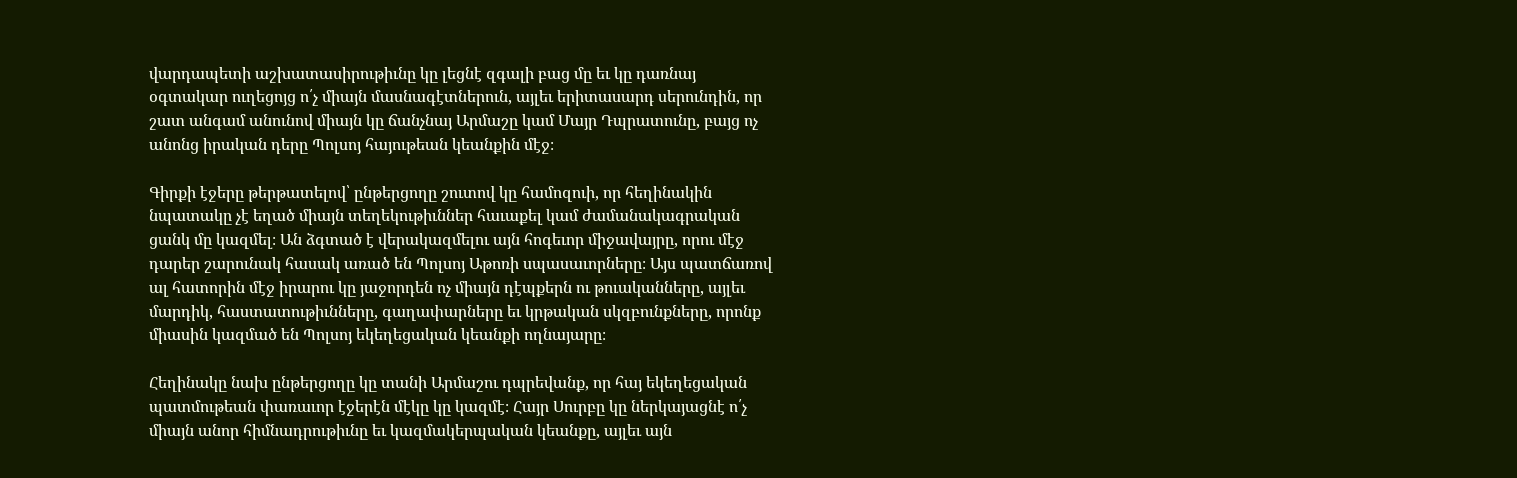վարդապետի աշխատասիրութիւնը կը լեցնէ զգալի բաց մը եւ կը դառնայ օգտակար ուղեցոյց ո՛չ միայն մասնագէտներուն, այլեւ երիտասարդ սերունդին, որ շատ անգամ անունով միայն կը ճանչնայ Արմաշը կամ Մայր Դպրատունը, բայց ոչ անոնց իրական դերը Պոլսոյ հայութեան կեանքին մէջ։

Գիրքի էջերը թերթատելով՝ ընթերցողը շուտով կը համոզուի, որ հեղինակին նպատակը չէ եղած միայն տեղեկութիւններ հաւաքել կամ ժամանակագրական ցանկ մը կազմել։ Ան ձգտած է վերակազմելու այն հոգեւոր միջավայրը, որու մէջ դարեր շարունակ հասակ առած են Պոլսոյ Աթոռի սպասաւորները։ Այս պատճառով ալ հատորին մէջ իրարու կը յաջորդեն ոչ միայն դէպքերն ու թուականները, այլեւ մարդիկ, հաստատութիւնները, գաղափարները եւ կրթական սկզբունքները, որոնք միասին կազմած են Պոլսոյ եկեղեցական կեանքի ողնայարը։

Հեղինակը նախ ընթերցողը կը տանի Արմաշու դպրեվանք, որ հայ եկեղեցական պատմութեան փառաւոր էջերէն մէկը կը կազմէ։ Հայր Սուրբը կը ներկայացնէ ո՛չ միայն անոր հիմնադրութիւնը եւ կազմակերպական կեանքը, այլեւ այն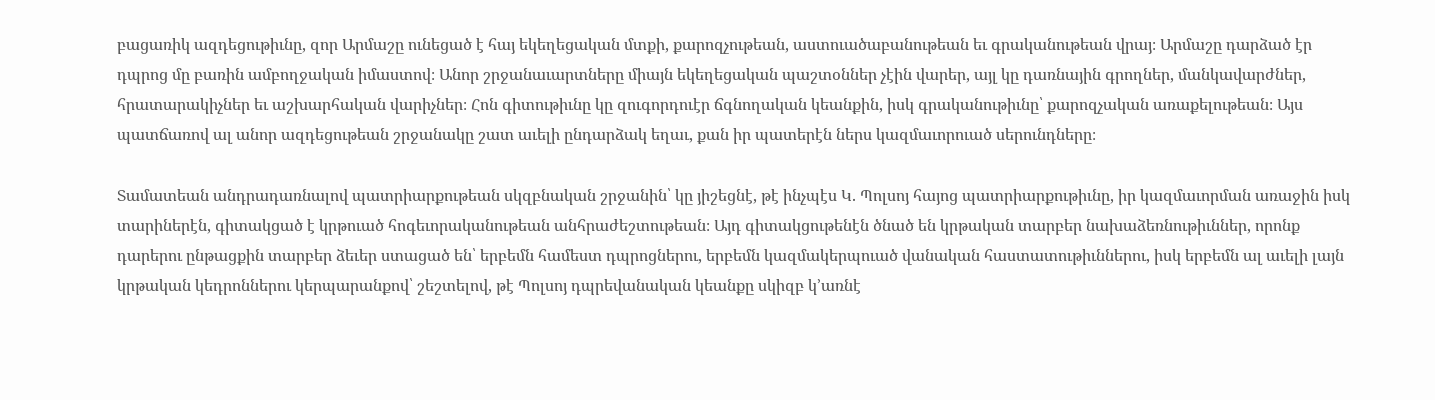բացառիկ ազդեցութիւնը, զոր Արմաշը ունեցած է հայ եկեղեցական մտքի, քարոզչութեան, աստուածաբանութեան եւ գրականութեան վրայ։ Արմաշը դարձած էր դպրոց մը բառին ամբողջական իմաստով։ Անոր շրջանաւարտները միայն եկեղեցական պաշտօններ չէին վարեր, այլ կը դառնային գրողներ, մանկավարժներ, հրատարակիչներ եւ աշխարհական վարիչներ։ Հոն գիտութիւնը կը զուգորդուէր ճգնողական կեանքին, իսկ գրականութիւնը՝ քարոզչական առաքելութեան։ Այս պատճառով ալ անոր ազդեցութեան շրջանակը շատ աւելի ընդարձակ եղաւ, քան իր պատերէն ներս կազմաւորուած սերունդները։

Տամատեան անդրադառնալով պատրիարքութեան սկզբնական շրջանին՝ կը յիշեցնէ, թէ ինչպէս Կ. Պոլսոյ հայոց պատրիարքութիւնը, իր կազմաւորման առաջին իսկ տարիներէն, գիտակցած է կրթուած հոգեւորականութեան անհրաժեշտութեան։ Այդ գիտակցութենէն ծնած են կրթական տարբեր նախաձեռնութիւններ, որոնք դարերու ընթացքին տարբեր ձեւեր ստացած են՝ երբեմն համեստ դպրոցներու, երբեմն կազմակերպուած վանական հաստատութիւններու, իսկ երբեմն ալ աւելի լայն կրթական կեդրոններու կերպարանքով՝ շեշտելով, թէ Պոլսոյ դպրեվանական կեանքը սկիզբ կ՚առնէ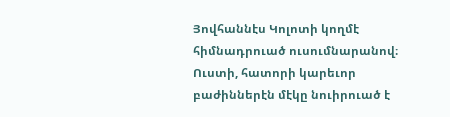Յովհաննէս Կոլոտի կողմէ հիմնադրուած ուսումնարանով։ Ուստի, հատորի կարեւոր բաժիններէն մէկը նուիրուած է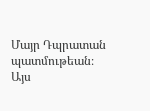Մայր Դպրատան պատմութեան։ Այս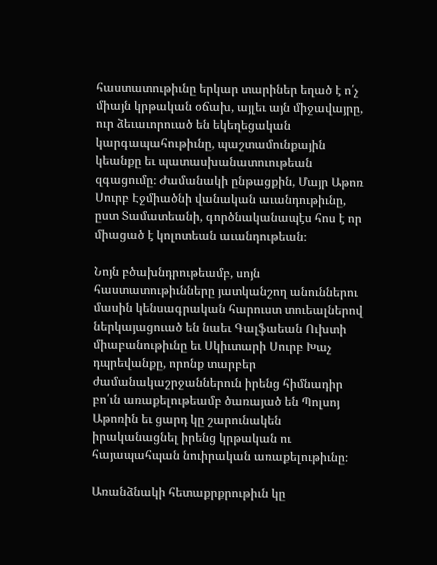հաստատութիւնը երկար տարիներ եղած է ո՛չ միայն կրթական օճախ, այլեւ այն միջավայրը, ուր ձեւաւորուած են եկեղեցական կարգապահութիւնը, պաշտամունքային կեանքը եւ պատասխանատուութեան զգացումը։ Ժամանակի ընթացքին, Մայր Աթոռ Սուրբ Էջմիածնի վանական աւանդութիւնը, ըստ Տամատեանի, գործնականապէս հոս է որ միացած է կոլոտեան աւանդութեան։

Նոյն բծախնդրութեամբ, սոյն հաստատութիւնները յատկանշող անուններու մասին կենսագրական հարուստ տուեալներով ներկայացուած են նաեւ Գալֆաեան Ուխտի միաբանութիւնը եւ Սկիւտարի Սուրբ Խաչ դպրեվանքը, որոնք տարբեր ժամանակաշրջաններուն իրենց հիմնադիր բո՛ւն առաքելութեամբ ծառայած են Պոլսոյ Աթոռին եւ ցարդ կը շարունակեն իրականացնել իրենց կրթական ու հայապահպան նուիրական առաքելութիւնը։

Առանձնակի հետաքրքրութիւն կը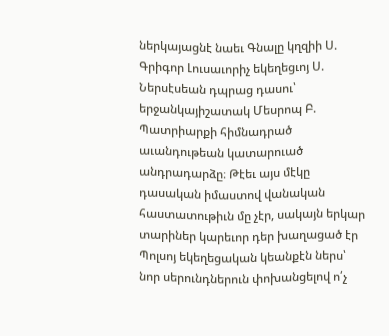ներկայացնէ նաեւ Գնալը կղզիի Ս. Գրիգոր Լուսաւորիչ եկեղեցւոյ Ս. Ներսէսեան դպրաց դասու՝ երջանկայիշատակ Մեսրոպ Բ. Պատրիարքի հիմնադրած աւանդութեան կատարուած անդրադարձը։ Թէեւ այս մէկը դասական իմաստով վանական հաստատութիւն մը չէր, սակայն երկար տարիներ կարեւոր դեր խաղացած էր Պոլսոյ եկեղեցական կեանքէն ներս՝ նոր սերունդներուն փոխանցելով ո՛չ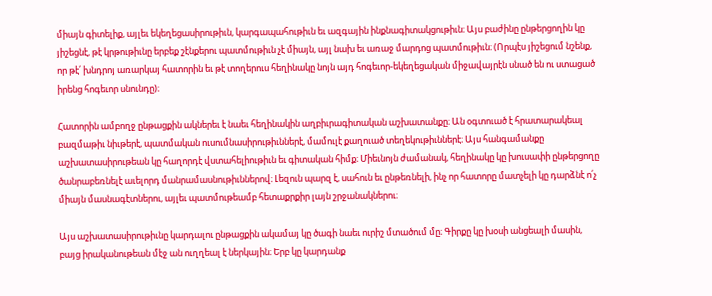միայն գիտելիք, այլեւ եկեղեցասիրութիւն, կարգապահութիւն եւ ազգային ինքնագիտակցութիւն։ Այս բաժինը ընթերցողին կը յիշեցնէ, թէ կրթութիւնը երբեք շէնքերու պատմութիւն չէ միայն, այլ նախ եւ առաջ մարդոց պատմութիւն։ (Որպէս յիշեցում նշենք, որ թէ՛ խնդրոյ առարկայ հատորին եւ թէ տողերուս հեղինակը նոյն այդ հոգեւոր-եկեղեցական միջավայրէն սնած են ու ստացած իրենց հոգեւոր սնունդը)։

Հատորին ամբողջ ընթացքին ակներեւ է նաեւ հեղինակին աղբիւրագիտական աշխատանքը։ Ան օգտուած է հրատարակեալ բազմաթիւ նիւթերէ, պատմական ուսումնասիրութիւններէ, մամուլէ քաղուած տեղեկութիւններէ։ Այս հանգամանքը աշխատասիրութեան կը հաղորդէ վստահելիութիւն եւ գիտական հիմք։ Միեւնոյն ժամանակ, հեղինակը կը խուսափի ընթերցողը ծանրաբեռնելէ աւելորդ մանրամասնութիւններով։ Լեզուն պարզ է, սահուն եւ ընթեռնելի, ինչ որ հատորը մատչելի կը դարձնէ ո՛չ միայն մասնագէտներու, այլեւ պատմութեամբ հետաքրքիր լայն շրջանակներու։

Այս աշխատասիրութիւնը կարդալու ընթացքին ակամայ կը ծագի նաեւ ուրիշ մտածում մը։ Գիրքը կը խօսի անցեալի մասին, բայց իրականութեան մէջ ան ուղղեալ է ներկային։ Երբ կը կարդանք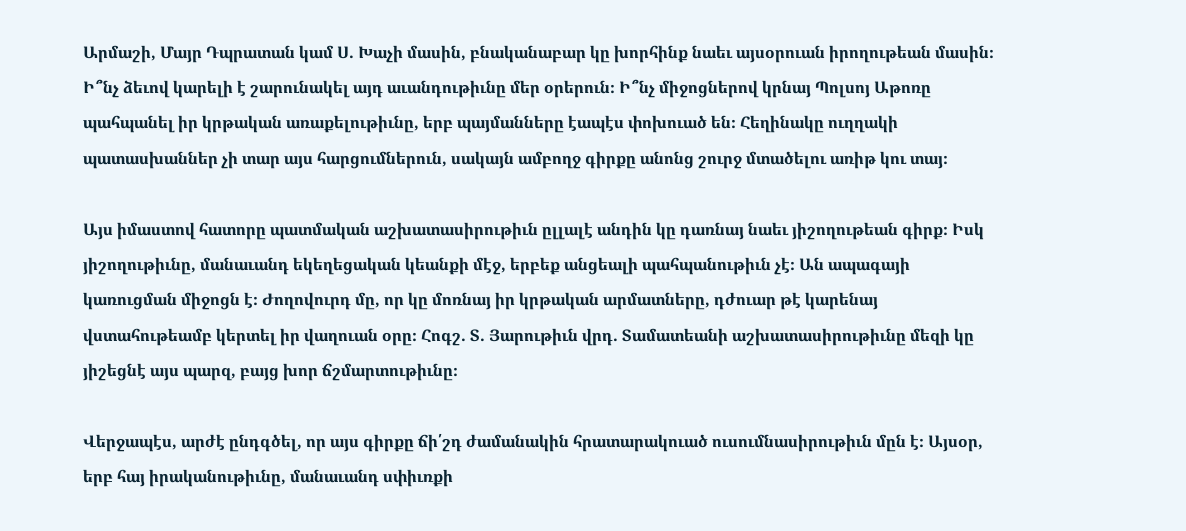Արմաշի, Մայր Դպրատան կամ Ս. Խաչի մասին, բնականաբար կը խորհինք նաեւ այսօրուան իրողութեան մասին։ Ի՞նչ ձեւով կարելի է շարունակել այդ աւանդութիւնը մեր օրերուն։ Ի՞նչ միջոցներով կրնայ Պոլսոյ Աթոռը պահպանել իր կրթական առաքելութիւնը, երբ պայմանները էապէս փոխուած են։ Հեղինակը ուղղակի պատասխաններ չի տար այս հարցումներուն, սակայն ամբողջ գիրքը անոնց շուրջ մտածելու առիթ կու տայ։

Այս իմաստով հատորը պատմական աշխատասիրութիւն ըլլալէ անդին կը դառնայ նաեւ յիշողութեան գիրք։ Իսկ յիշողութիւնը, մանաւանդ եկեղեցական կեանքի մէջ, երբեք անցեալի պահպանութիւն չէ։ Ան ապագայի կառուցման միջոցն է։ Ժողովուրդ մը, որ կը մոռնայ իր կրթական արմատները, դժուար թէ կարենայ վստահութեամբ կերտել իր վաղուան օրը։ Հոգշ. Տ. Յարութիւն վրդ. Տամատեանի աշխատասիրութիւնը մեզի կը յիշեցնէ այս պարզ, բայց խոր ճշմարտութիւնը։

Վերջապէս, արժէ ընդգծել, որ այս գիրքը ճի՛շդ ժամանակին հրատարակուած ուսումնասիրութիւն մըն է։ Այսօր, երբ հայ իրականութիւնը, մանաւանդ սփիւռքի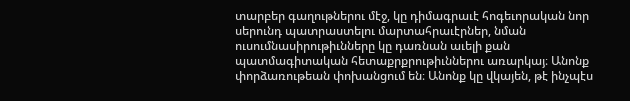տարբեր գաղութներու մէջ, կը դիմագրաւէ հոգեւորական նոր սերունդ պատրաստելու մարտահրաւէրներ, նման ուսումնասիրութիւնները կը դառնան աւելի քան պատմագիտական հետաքրքրութիւններու առարկայ։ Անոնք փորձառութեան փոխանցում են։ Անոնք կը վկայեն, թէ ինչպէս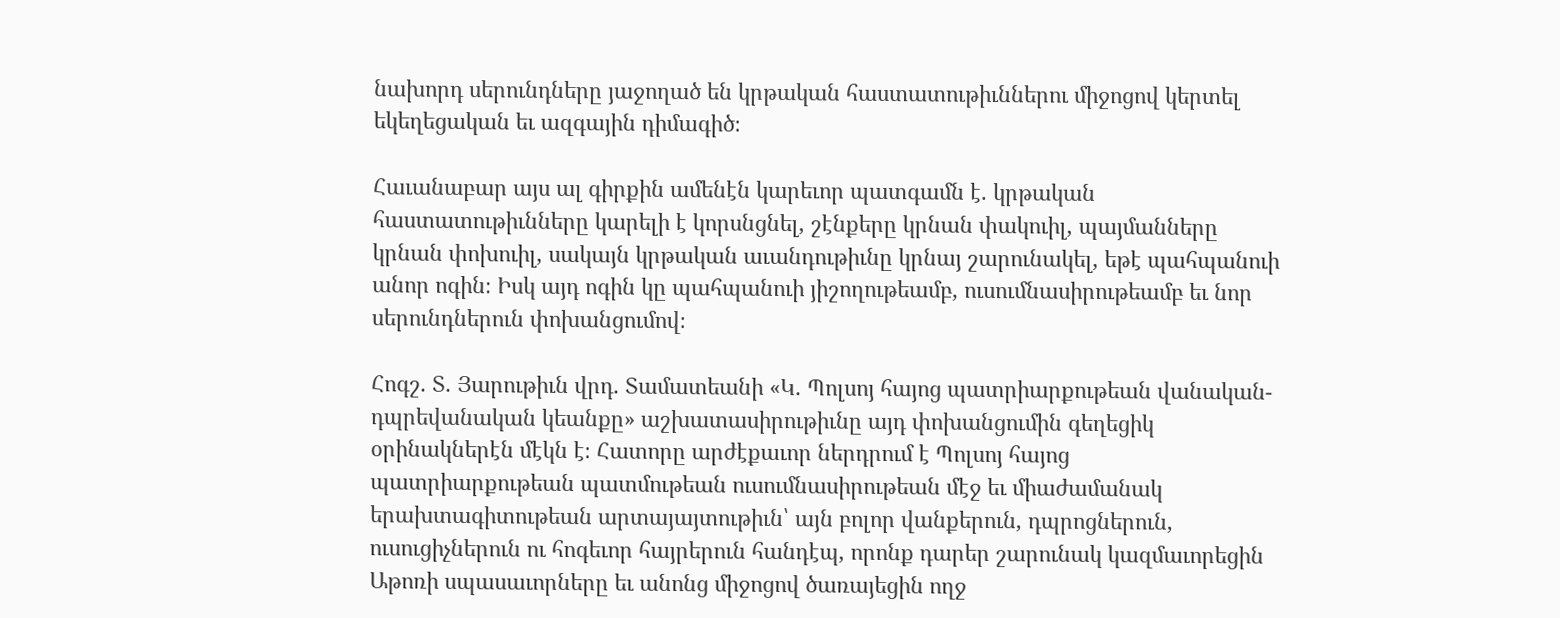նախորդ սերունդները յաջողած են կրթական հաստատութիւններու միջոցով կերտել եկեղեցական եւ ազգային դիմագիծ։

Հաւանաբար այս ալ գիրքին ամենէն կարեւոր պատգամն է. կրթական հաստատութիւնները կարելի է կորսնցնել, շէնքերը կրնան փակուիլ, պայմանները կրնան փոխուիլ, սակայն կրթական աւանդութիւնը կրնայ շարունակել, եթէ պահպանուի անոր ոգին։ Իսկ այդ ոգին կը պահպանուի յիշողութեամբ, ուսումնասիրութեամբ եւ նոր սերունդներուն փոխանցումով։

Հոգշ. Տ. Յարութիւն վրդ. Տամատեանի «Կ. Պոլսոյ հայոց պատրիարքութեան վանական-դպրեվանական կեանքը» աշխատասիրութիւնը այդ փոխանցումին գեղեցիկ օրինակներէն մէկն է։ Հատորը արժէքաւոր ներդրում է Պոլսոյ հայոց պատրիարքութեան պատմութեան ուսումնասիրութեան մէջ եւ միաժամանակ երախտագիտութեան արտայայտութիւն՝ այն բոլոր վանքերուն, դպրոցներուն, ուսուցիչներուն ու հոգեւոր հայրերուն հանդէպ, որոնք դարեր շարունակ կազմաւորեցին Աթոռի սպասաւորները եւ անոնց միջոցով ծառայեցին ողջ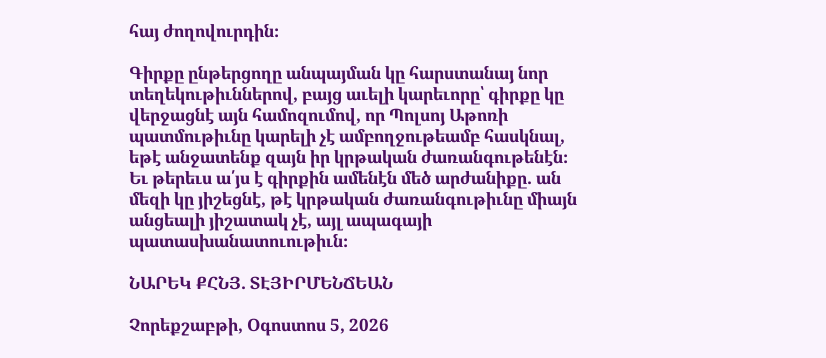հայ ժողովուրդին։

Գիրքը ընթերցողը անպայման կը հարստանայ նոր տեղեկութիւններով, բայց աւելի կարեւորը՝ գիրքը կը վերջացնէ այն համոզումով, որ Պոլսոյ Աթոռի պատմութիւնը կարելի չէ ամբողջութեամբ հասկնալ, եթէ անջատենք զայն իր կրթական ժառանգութենէն։ Եւ թերեւս ա՛յս է գիրքին ամենէն մեծ արժանիքը. ան մեզի կը յիշեցնէ, թէ կրթական ժառանգութիւնը միայն անցեալի յիշատակ չէ, այլ ապագայի պատասխանատուութիւն։

ՆԱՐԵԿ ՔՀՆՅ. ՏԷՅԻՐՄԵՆՃԵԱՆ

Չորեքշաբթի, Օգոստոս 5, 2026